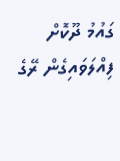ގައުމު ދޫކޮށް ފިއްލަވައިގެން ރޭގެ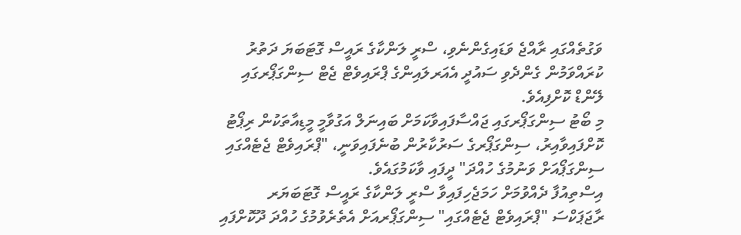ވަގުތެއްގައި ރާއްޖެ ވަޑައިގެންނެވި، ސްރީ ލަންކާގެ ރައީސް ގޮޓަބަޔަ ދަތުރު ކުރައްވަމުން ގެންދެވި ސައުދީ އެއަރލައިންގެ ޕްރައިވެޓް ޖެޓް ސިންގަޕޯރގައި ލޭންޑް ކޮށްފިއެވެ.
މި ބޯޓު ސިންގަޕޯރގައި ޖައްސާފައިވާކަމަށް ބައިނަލް އަގުވާމީ މީޑިއާތަކުން ރިޕޯޓު ކޮށްފައިވާއިރު، ސިންގަޕޯރގެ ސަރުކާރުން ބުނެފައިވަނީ، "ޕްރައިވެޓް ޖެޓެއްގައި ސިންގަޕޯއަށް ވަނުމުގެ ހުއްދަ" ދީފައި ވާކަމުގައެވެ.
އިސްތިއުފާ ދެއްވުމަށް ހަމަޖެހިފައިވާ ސްރީ ލަންކާގެ ރައީސް ގޮޓަބަޔަރ ރާޖަޕަކްސަ "ޕްރައިވެޓް ޖެޓެއްގައި" ސިންގަޕޯރއަށް އެތެރެވުމުގެ ހުއްދަ ދޫކޮށްފައި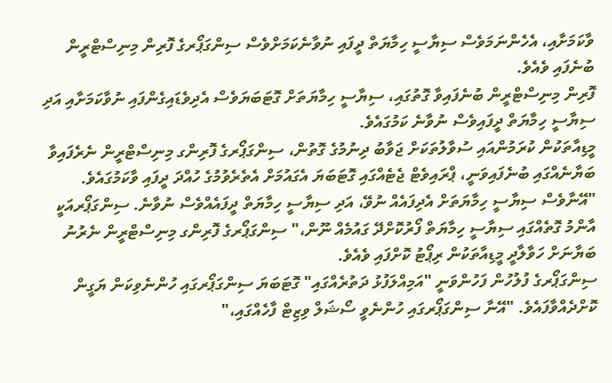ވާކަމަށާއި، އެހެންނަމަވެސް ސިޔާސީ ހިމާޔަތް ދީފައި ނުވާނެކަމަށްވެސް ސިންގަޕޯރގެ ފޮރިން މިނިސްޓްރީން ބުނެފައި ވެއެވެ.
ފޮރިން މިނިސްޓްރީން ބުނެފައިވާ ގޮތުގައި، ސިޔާސީ ހިމާޔަތަށް ގޮޓަބަޔަވެސް އެދިވެޑައިގެންފައި ނުވާކަމަށާއި އަދި ސިޔާސީ ހިމާޔަތް ދީފައިވެސް ނުވާނެ ކަމުގައެވެ.
މީޑިއާތަކުން ކުރަމުންއައި ސުވާލުތަކަށް ޖަވާބު ދިނުމުގެ ގޮތުން، ސިންގަޕޯރގެ ފޮރިންގ މިނިސްޓްރީން ނެރެފައިވާ ބަޔާނެއްގައި ބުނެފައިވަނީ، ޕްރައިވެޓް ޖެޓެއްގައި ގޮޓަބަޔަ އެގައުމަށް އެތެރެވުމުގެ ހުއްދަ ދީފައި ވާކަމުގައެވެ.
"އޭނާވެސް ސިޔާސީ ހިމާޔަތަށް އެދިފައެއް ނުވޭ، އަދި ސިޔާސީ ހިމާޔަތް ދީފައެއްވެސް ނުވާނެ. ސިންގަޕޯރއަކީ އާންމު ގޮތެއްގައި ސިޔާސީ ހިމާޔަތް ފޯރުކޮށްދޭ ގައުމެއް ނޫން،" ސިންގަޕޯރގެ ފޮރިންގ މިނިސްޓްރީން ނެރުނު ބަޔާނަށް ހަވާލާދީ މީޑިއާތަކުން ރިޕޯޓު ކޮށްފައި ވެއެވެ.
ސިންގަޕޯރގެ ފުލުހުން ފަހުންވަނީ "އަމިއްލަފުޅު ދަތުރެއްގައި" ގޮޓަބަޔަ ސިންގަޕޯރގައި ހުންނެވިކަން ޔަގީން ކޮށްދެއްވާފައެވެ. "އޭނާ ސިންގަޕޯރގައި ހުންނެވީ ސޯޝަލް ވިޒިޓް ފާހެއްގައި،"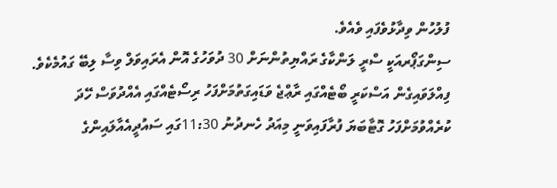ފުލުހުން ވިދާޅުވެފައި ވެއެވެ.
ސިންގަޕޯރއަކީ ސްރީ ލަންކާގެ ރައްޔިތުންނަށް 30 ދުވަހުގެ އޮން އެރައިވަލް ވިސާ ލިބޭ ގައުމެކެވެ.
ފިއްލަވައިގެން އަސްކަރީ ބޯޓެއްގައި ރާޢްޖެ ވަޑައިގަތުމަށްފަހު ރިސޯޓެއްގައި އެއްދުވަސް ހޭދަ ކުރެއްވުމަށްފަހު ގޮޓާބަޔަ ފުރާފައިވަނީ މިއަދު ހެނދުނު 11:30ގައި ސައުދީއެއާލައިންގެ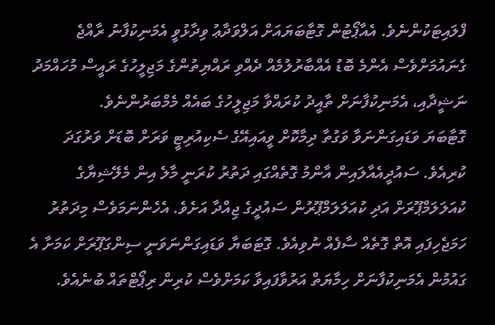ފްލައިޓަކުންނެވެ. އެއާޕޯޓުން ގޮޓާބަޔައަށް އަލްވަދާޢު ވިދާޅުވީ އެމަނިކުފާނު ރާއްޖެ ގެނައުމަށްވެސް އެންމެ ބޮޑު އެއްބާރުލުމެއް ދެއްވި ރައްޔިތުންގެ މަޖިލީހުގެ ރައީސް މުހައްމަދު ނަޝީދާއި، އެމަނިކުފާނަށް ތާއީދު ކުރައްވާ މަޖިލީހުގެ ބައެއް މެމްބަރުންނެވެ.
ގޮޓާބަޔަ ވަޑައިގަންނަވާ ވަގުތާ ދިމާކޮށް ވީއައިއޭގެ ސެކިއުރިޓީ ވަރަށް ބޮޑަށް ވަރުގަދަ ކުރިއެވެ. ސައުދީއެއާލައިން އާންމު ގޮތެއްގައި ދަތުރު ކުރަނީ މާލެ އިން މެލޭޝިޔާގެ ކުއަލަލަމްޕޫރަށް އަދި ކުއަލަލަމްޕޫރުން ސައުދީގެ ޖިއްދާ އަށެވެ. އެހެންނަމަވެސް މިދަތުރު ހަމަޖެހިފައި އޮތް ގޮތެއް ސާފެއް ނުވިއެވެ. ގޮޓަބަޔާ ވަޑައިގަންނަވަނީ ސިންގަޕޫރަށް ކަމަށާ އެ ގައުމުން އެމަނިކުފާނަށް ހިމާޔަތް އަރުވާފައިވާ ކަމަށްވެސް ކުރިން ރިޕޯޓްތައް ބުނެއެވެ.